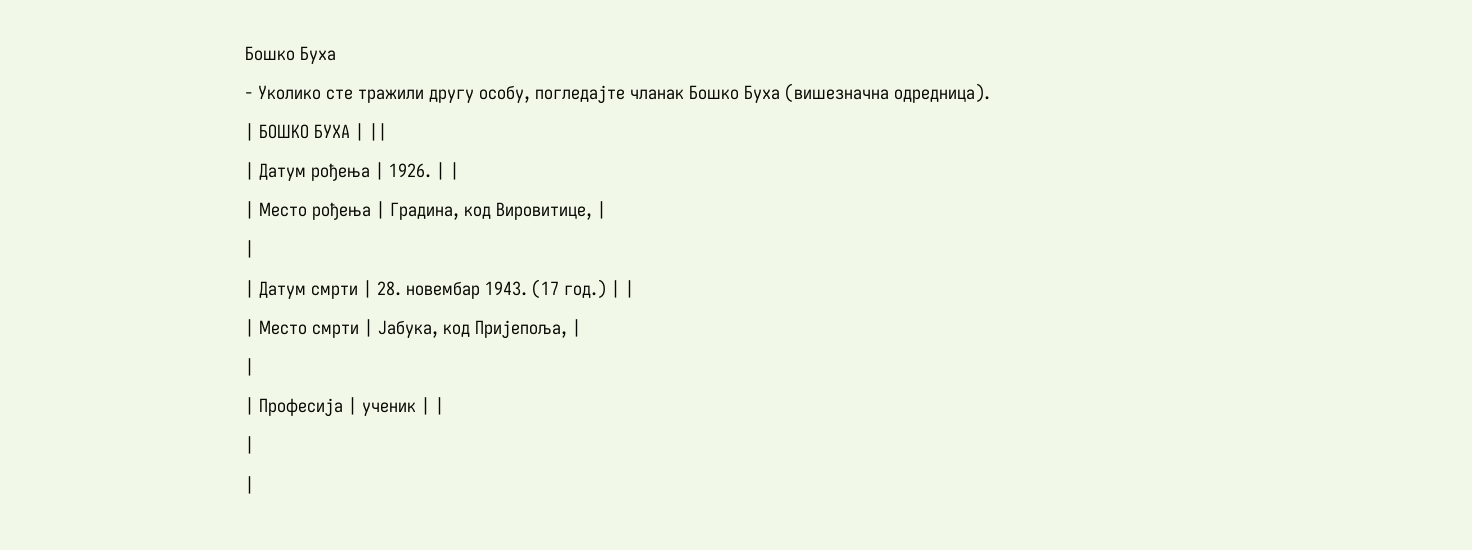Бошко Буха
- Уколико сте тражили другу особу, погледајте чланак Бошко Буха (вишезначна одредница).
| БОШКО БУХА | ||
| Датум рођења | 1926. | |
| Место рођења | Градина, код Вировитице, |
|
| Датум смрти | 28. новембар 1943. (17 год.) | |
| Место смрти | Јабука, код Пријепоља, |
|
| Професија | ученик | |
|
|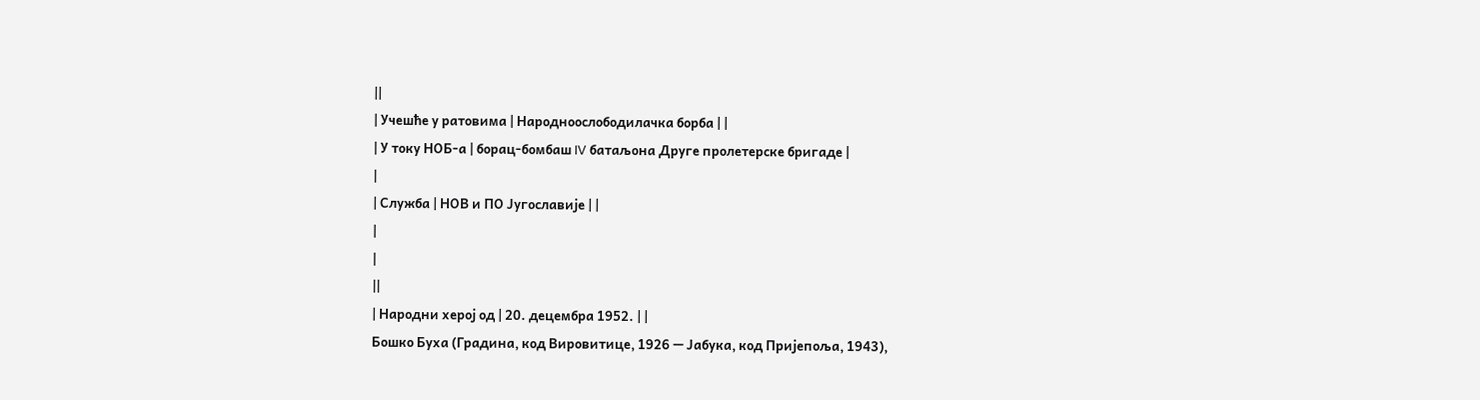||
| Учешће у ратовима | Народноослободилачка борба | |
| У току НОБ-а | борац-бомбаш IV батаљона Друге пролетерске бригаде |
|
| Служба | НОВ и ПО Југославије | |
|
|
||
| Народни херој од | 20. децембра 1952. | |
Бошко Буха (Градина, код Вировитице, 1926 — Јабука, код Пријепоља, 1943),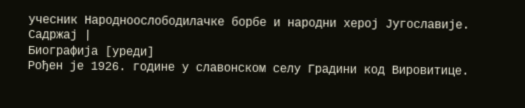учесник Народноослободилачке борбе и народни херој Југославије.
Садржај |
Биографија [уреди]
Рођен је 1926. године у славонском селу Градини код Вировитице.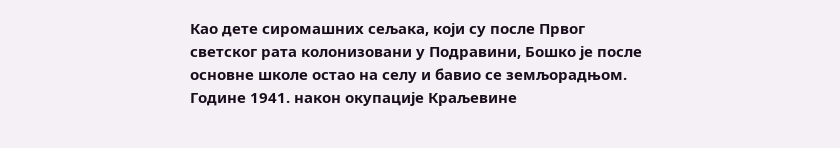Као дете сиромашних сељака, који су после Првог светског рата колонизовани у Подравини, Бошко је после основне школе остао на селу и бавио се земљорадњом.
Године 1941. након окупације Краљевине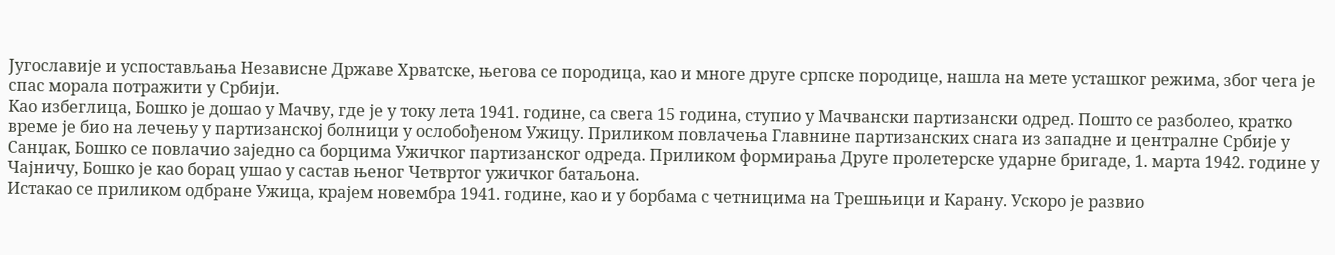Југославије и успостављања Независне Државе Хрватске, његова се породица, као и многе друге српске породице, нашла на мете усташког режима, због чега је спас морала потражити у Србији.
Као избеглица, Бошко је дошао у Мачву, где је у току лета 1941. године, са свега 15 година, ступио у Мачвански партизански одред. Пошто се разболео, кратко време је био на лечењу у партизанској болници у ослобођеном Ужицу. Приликом повлачења Главнине партизанских снага из западне и централне Србије у Санџак, Бошко се повлачио заједно са борцима Ужичког партизанског одреда. Приликом формирања Друге пролетерске ударне бригаде, 1. марта 1942. године у Чајничу, Бошко је као борац ушао у састав њеног Четвртог ужичког батаљона.
Истакао се приликом одбране Ужица, крајем новембра 1941. године, као и у борбама с четницима на Трешњици и Карану. Ускоро је развио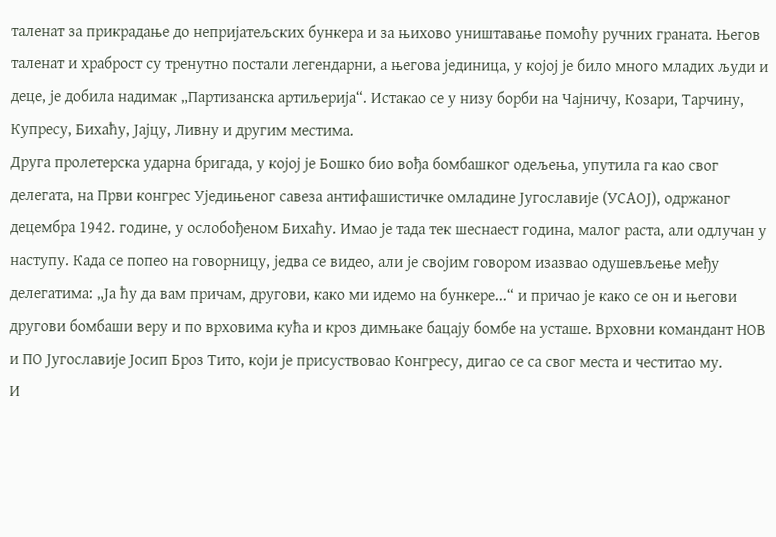таленат за прикрадање до непријатељских бункера и за њихово уништавање помоћу ручних граната. Његов таленат и храброст су тренутно постали легендарни, а његова јединица, у којој је било много младих људи и деце, је добила надимак „Партизанска артиљерија“. Истакао се у низу борби на Чајничу, Козари, Тарчину, Купресу, Бихаћу, Јајцу, Ливну и другим местима.
Друга пролетерска ударна бригада, у којој је Бошко био вођа бомбашког одељења, упутила га као свог делегата, на Први конгрес Уједињеног савеза антифашистичке омладине Југославије (УСАОЈ), одржаног децембра 1942. године, у ослобођеном Бихаћу. Имао је тада тек шеснаест година, малог раста, али одлучан у наступу. Када се попео на говорницу, једва се видео, али је својим говором изазвао одушевљење међу делегатима: „Ја ћу да вам причам, другови, како ми идемо на бункере...“ и причао је како се он и његови другови бомбаши веру и по врховима кућа и кроз димњаке бацају бомбе на усташе. Врховни командант НОВ и ПО Југославије Јосип Броз Тито, који је присуствовао Конгресу, дигао се са свог места и честитао му.
И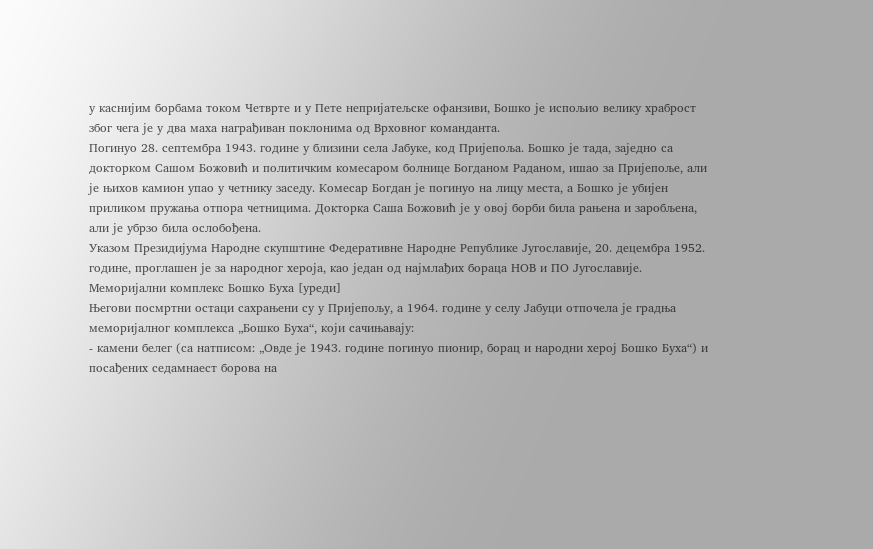у каснијим борбама током Четврте и у Пете непријатељске офанзиви, Бошко је испољио велику храброст због чега је у два маха награђиван поклонима од Врховног команданта.
Погинуо 28. септембра 1943. године у близини села Јабуке, код Пријепоља. Бошко је тада, заједно са докторком Сашом Божовић и политичким комесаром болнице Богданом Раданом, ишао за Пријепоље, али је њихов камион упао у четнику заседу. Комесар Богдан је погинуо на лицу места, а Бошко је убијен приликом пружања отпора четницима. Докторка Саша Божовић је у овој борби била рањена и заробљена, али је убрзо била ослобођена.
Указом Президијума Народне скупштине Федеративне Народне Републике Југославије, 20. децембра 1952. године, проглашен је за народног хероја, као један од најмлађих бораца НОВ и ПО Југославије.
Меморијални комплекс Бошко Буха [уреди]
Његови посмртни остаци сахрањени су у Пријепољу, а 1964. године у селу Јабуци отпочела је градња меморијалног комплекса „Бошко Буха“, који сачињавају:
- камени белег (са натписом: „Овде је 1943. године погинуо пионир, борац и народни херој Бошко Буха“) и посађених седамнаест борова на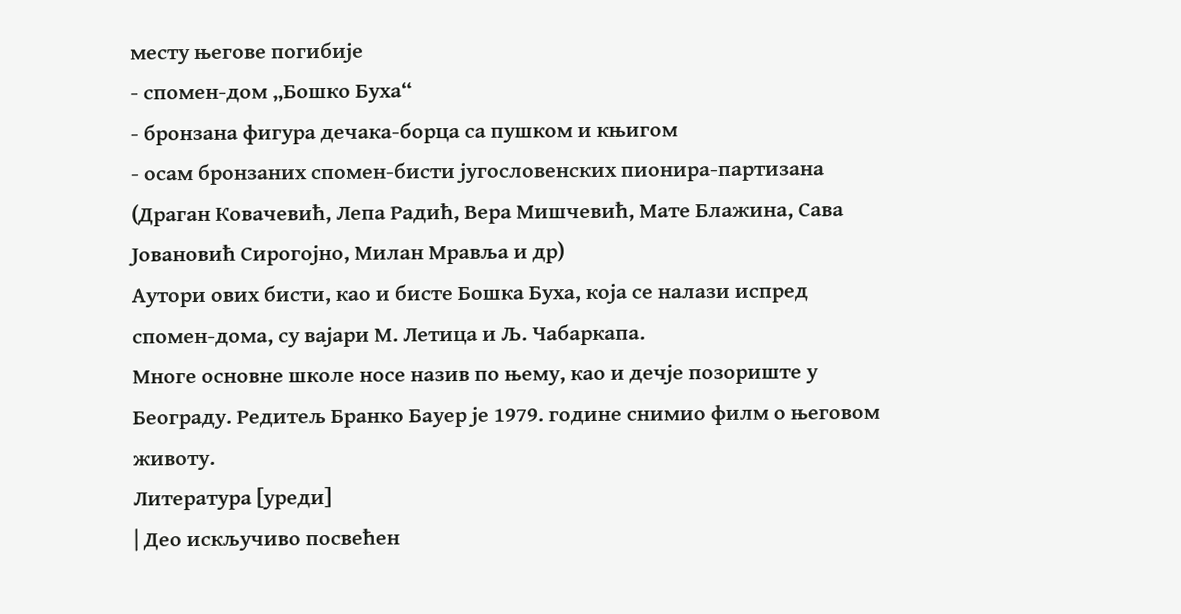месту његове погибије
- спомен-дом „Бошко Буха“
- бронзана фигура дечака-борца са пушком и књигом
- осам бронзаних спомен-бисти југословенских пионира-партизана (Драган Ковачевић, Лепа Радић, Вера Мишчевић, Мате Блажина, Сава Јовановић Сирогојно, Милан Мравља и др)
Аутори ових бисти, као и бисте Бошка Буха, која се налази испред спомен-дома, су вајари М. Летица и Љ. Чабаркапа.
Многе основне школе носе назив по њему, као и дечје позориште у Београду. Редитељ Бранко Бауер је 1979. године снимио филм о његовом животу.
Литература [уреди]
| Део искључиво посвећен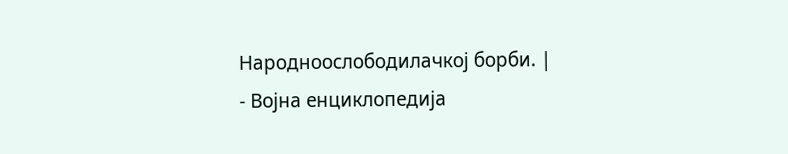Народноослободилачкој борби. |
- Војна енциклопедија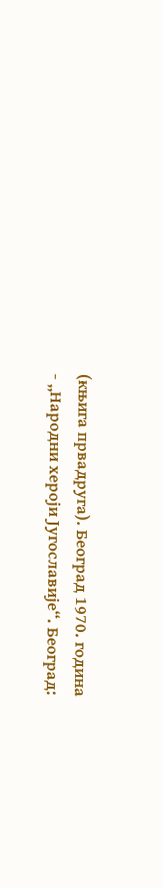(књига првадруга). Београд 1970. година
- „Народни хероји Југославије“. Београд: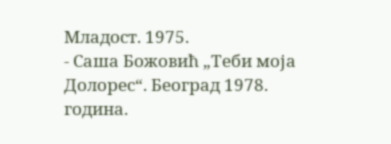Младост. 1975.
- Саша Божовић „Теби моја Долорес“. Београд 1978. година.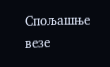Спољашње везе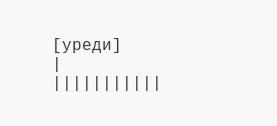[уреди]
|
|||||||||||